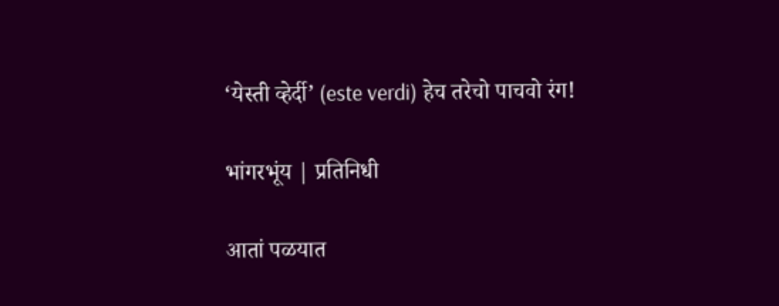‘येस्ती व्हेर्दी’ (este verdi) हेच तरेचो पाचवो रंग!

भांगरभूंय | प्रतिनिधी

आतां पळयात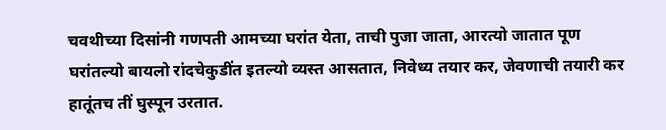चवथीच्या दिसांनी गणपती आमच्या घरांत येता, ताची पुजा जाता, आरत्यो जातात पूण घरांतल्यो बायलो रांदचेकुडींत इतल्यो व्यस्त आसतात, निवेध्य तयार कर, जेवणाची तयारी कर हातूंतच तीं घुस्पून उरतात.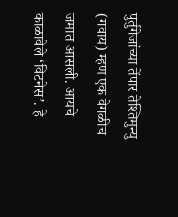पुर्तुगेजांच्या तेंपार तेश्तिमुन्यु (गवाय) म्हण एक वेगळीच जमात आसली. आयचे काळावेले ‘विटनेस’. हे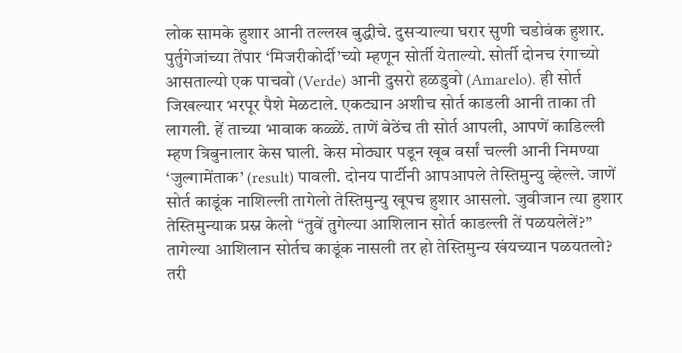लोक सामके हुशार आनी तल्लख बुद्धीचे. दुसऱ्याल्या घरार सुणी चडोवंक हुशार. पुर्तुगेजांच्या तेंपार ‘मिजरीकोर्दी’च्यो म्हणून सोर्ती येताल्यो. सोर्ती दोनच रंगाच्यो आसताल्यो एक पाचवो (Verde) आनी दुसरो हळडुवो (Amarelo). ही सोर्त जिखल्यार भरपूर पैशे मेळटाले. एकट्यान अशीच सोर्त काडली आनी ताका ती लागली. हें ताच्या भावाक कळ्ळें. ताणें बेठेंच ती सोर्त आपली, आपणें काडिल्ली म्हण त्रिबुनालार केस घाली. केस मोठ्यार पडून खूब वर्सां चल्ली आनी निमण्या ‘जुल्गामेंताक’ (result) पावली. दोनय पार्टीनी आपआपले तेस्तिमुन्यु व्हेल्ले. जाणें सोर्त काडूंक नाशिल्ली तागेलो तेस्तिमुन्यु खूपच हुशार आसलो. जुवीजान त्या हुशार तेस्तिमुन्याक प्रस्न केलो “तुवें तुगेल्या आशिलान सोर्त काडल्ली तें पळयलेलें?” तागेल्या आशिलान सोर्तच काडूंक नासली तर हो तेस्तिमुन्य खंयच्यान पळयतलो? तरी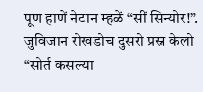पूण हाणें नेटान म्हळें “सीं सिन्योर!”. जुविजान रोखडोच दुसरो प्रस्न केलो “सोर्त कसल्या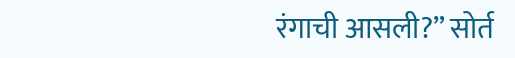रंगाची आसली?” सोर्त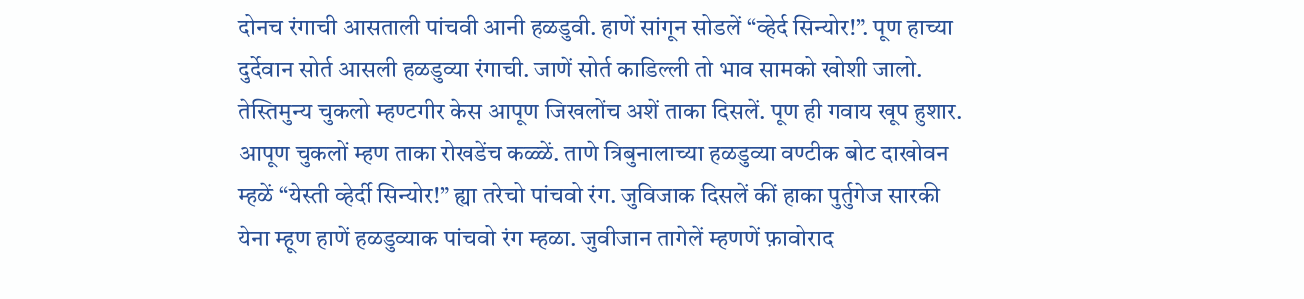दोनच रंगाची आसताली पांचवी आनी हळडुवी. हाणें सांगून सोडलें “व्हेर्द सिन्योर!”. पूण हाच्या दुर्देवान सोर्त आसली हळडुव्या रंगाची. जाणें सोर्त काडिल्ली तो भाव सामको खोशी जालो. तेस्तिमुन्य चुकलो म्हण्टगीर केस आपूण जिखलोंच अशें ताका दिसलें. पूण ही गवाय खूप हुशार. आपूण चुकलों म्हण ताका रोखडेंच कळ्ळें. ताणे त्रिबुनालाच्या हळडुव्या वण्टीक बोट दाखोवन म्हळें “येस्ती व्हेर्दी सिन्योर!” ह्या तरेचो पांचवो रंग. जुविजाक दिसलें कीं हाका पुर्तुगेज सारकी येना म्हूण हाणें हळडुव्याक पांचवो रंग म्हळा. जुवीजान तागेलें म्हणणें फ़ावोराद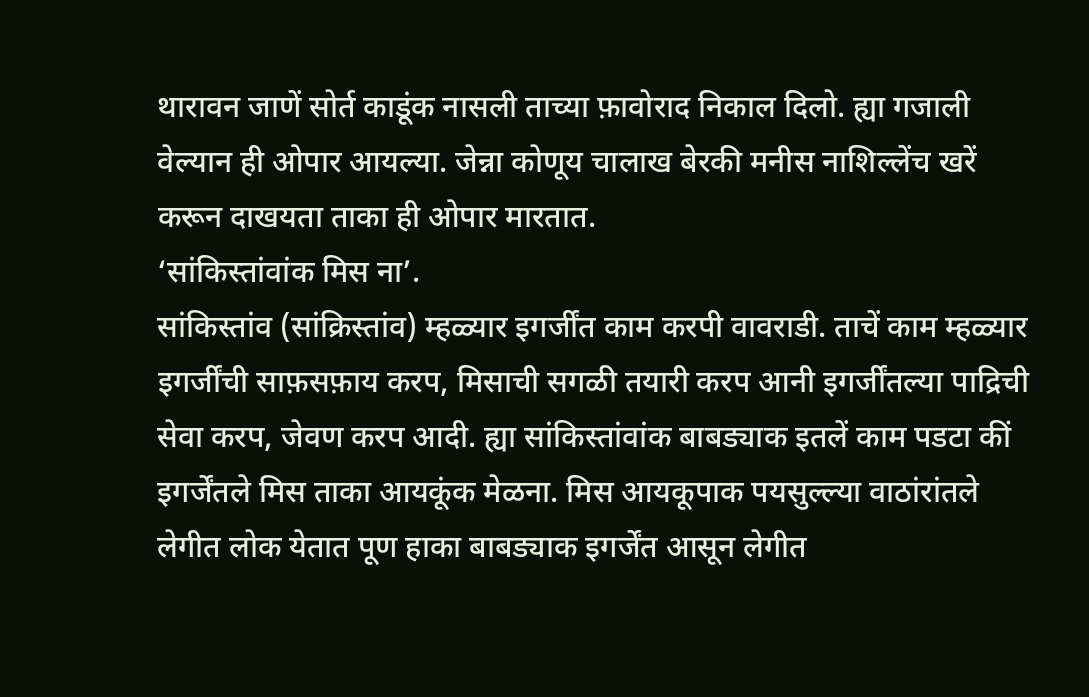थारावन जाणें सोर्त काडूंक नासली ताच्या फ़ावोराद निकाल दिलो. ह्या गजाली वेल्यान ही ओपार आयल्या. जेन्ना कोणूय चालाख बेरकी मनीस नाशिल्लेंच खरें करून दाखयता ताका ही ओपार मारतात.
‘सांकिस्तांवांक मिस ना’.
सांकिस्तांव (सांक्रिस्तांव) म्हळ्यार इगर्जींत काम करपी वावराडी. ताचें काम म्हळ्यार इगर्जींची साफ़सफ़ाय करप, मिसाची सगळी तयारी करप आनी इगर्जींतल्या पाद्रिची सेवा करप, जेवण करप आदी. ह्या सांकिस्तांवांक बाबड्याक इतलें काम पडटा कीं इगर्जेंतले मिस ताका आयकूंक मेळना. मिस आयकूपाक पयसुल्ल्या वाठांरांतले लेगीत लोक येतात पूण हाका बाबड्याक इगर्जेंत आसून लेगीत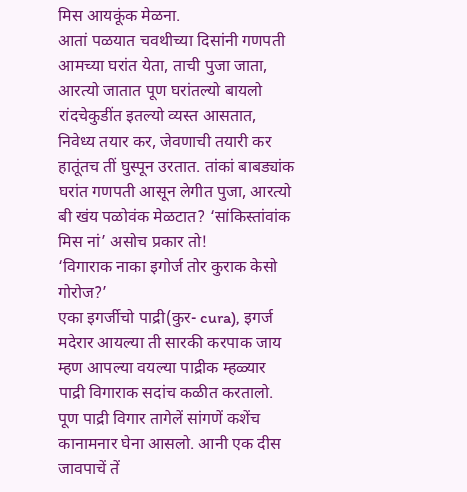मिस आयकूंक मेळना.
आतां पळयात चवथीच्या दिसांनी गणपती आमच्या घरांत येता, ताची पुजा जाता, आरत्यो जातात पूण घरांतल्यो बायलो रांदचेकुडींत इतल्यो व्यस्त आसतात, निवेध्य तयार कर, जेवणाची तयारी कर हातूंतच तीं घुस्पून उरतात. तांकां बाबड्यांक घरांत गणपती आसून लेगीत पुजा, आरत्यो बी खंय पळोवंक मेळटात? ‘सांकिस्तांवांक मिस नां’ असोच प्रकार तो!
‘विगाराक नाका इगोर्ज तोर कुराक केसो गोरोज?’
एका इगर्जीचो पाद्री(कुर- cura), इगर्ज मदेरार आयल्या ती सारकी करपाक जाय म्हण आपल्या वयल्या पाद्रीक म्हळ्यार पाद्री विगाराक सदांच कळीत करतालो. पूण पाद्री विगार तागेलें सांगणें कशेंच कानामनार घेना आसलो. आनी एक दीस जावपाचें तें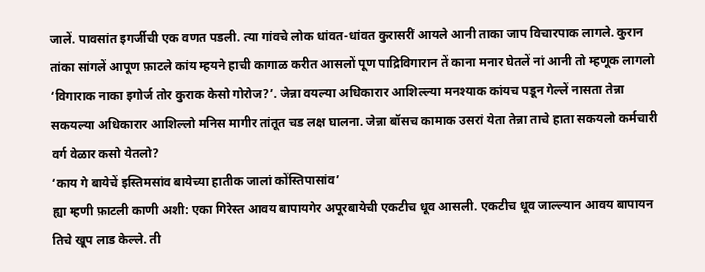जालें. पावसांत इगर्जीची एक वणत पडली. त्या गांवचे लोक धांवत-धांवत कुरासरीं आयले आनी ताका जाप विचारपाक लागले. कुरान तांका सांगलें आपूण फ़ाटले कांय म्हयने हाची कागाळ करीत आसलों पूण पाद्रिविगारान तें काना मनार घेतलें नां आनी तो म्हणूक लागलो ‘विगाराक नाका इगोर्ज तोर कुराक केसो गोरोज?’. जेन्ना वयल्या अधिकारार आशिल्ल्या मनश्याक कांयच पडून गेल्लें नासता तेन्ना सकयल्या अधिकारार आशिल्लो मनिस मागीर तांतूत चड लक्ष घालना. जेन्ना बॉसच कामाक उसरां येता तेन्ना ताचे हाता सकयलो कर्मचारी वर्ग वेळार कसो येतलो?
‘काय गे बायेचें इस्तिमसांव बायेच्या हातीक जालां कोंस्तिपासांव’
ह्या म्हणी फ़ाटली काणी अशी: एका गिरेस्त आवय बापायगेर अपूरबायेची एकटीच धूव आसली. एकटीच धूव जाल्ल्यान आवय बापायन तिचे खूप लाड केल्ले. ती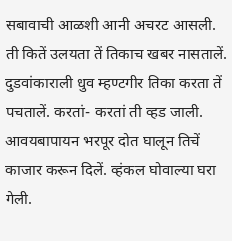सबावाची आळशी आनी अचरट आसली. ती कितें उलयता तें तिकाच खबर नासतालें. दुडवांकाराली धुव म्हण्टगीर तिका करता तें पचतालें. करतां- करतां ती व्हड जाली. आवयबापायन भरपूर दोत घालून तिचें काजार करून दिलें. व्हंकल घोवाल्या घरा गेली.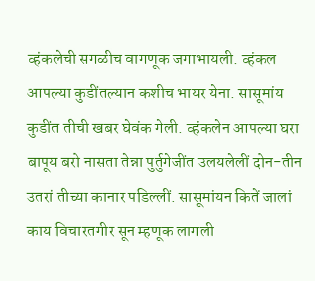व्हंकलेची सगळीच वागणूक जगाभायली. व्हंकल आपल्या कुडींतल्यान कशीच भायर येना. सासूमांय कुडींत तीची खबर घेवंक गेली. व्हंकलेन आपल्या घरा बापूय बरो नासता तेन्ना पुर्तुगेजींत उलयलेलीं दोन-तीन उतरां तीच्या कानार पडिल्लीं. सासूमांयन कितें जालां काय विचारतगीर सून म्हणूक लागली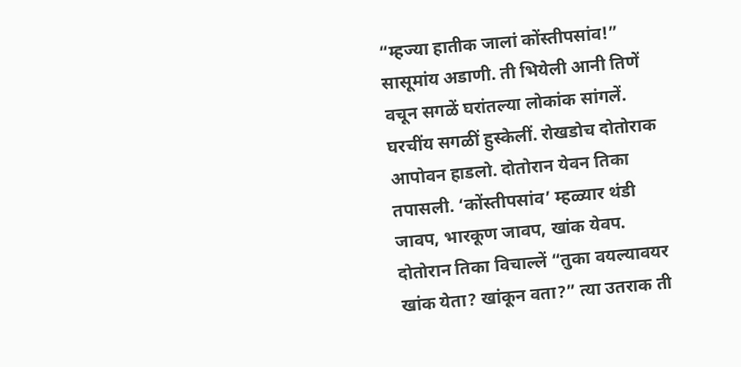“म्हज्या हातीक जालां कोंस्तीपसांव!” सासूमांय अडाणी. ती भियेली आनी तिणें वचून सगळें घरांतल्या लोकांक सांगलें. घरचींय सगळीं हुस्केलीं. रोखडोच दोतोराक आपोवन हाडलो. दोतोरान येवन तिका तपासली. ‘कोंस्तीपसांव’ म्हळ्यार थंडी जावप, भारकूण जावप, खांक येवप. दोतोरान तिका विचाल्लें “तुका वयल्यावयर खांक येता? खांकून वता?” त्या उतराक ती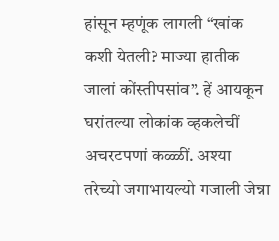हांसून म्हणूंक लागली “खांक कशी येतली? माज्या हातीक जालां कोंस्तीपसांव”. हें आयकून घरांतल्या लोकांक व्हकलेचीं अचरटपणां कळ्ळीं. अश्या तरेच्यो जगाभायल्यो गजाली जेन्ना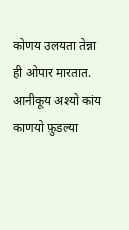कोणय उलयता तेन्ना ही ओपार मारतात.
आनीकूय अश्यो कांय काणयो फ़ुडल्या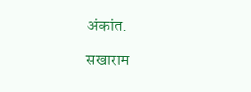अंकांत.

सखाराम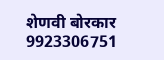शेणवी बोरकार
9923306751